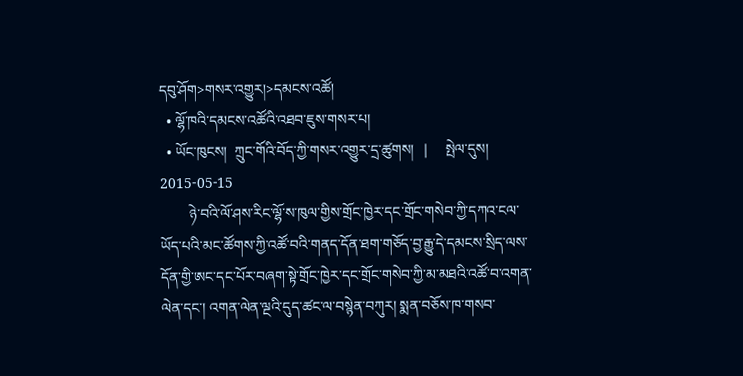དབུ་ཤོག>གསར་འགྱུར།>དམངས་འཚོ།
  • ལྷོ་ཁའི་དམངས་འཚོའི་འཐབ་ཇུས་གསར་པ།
  • ཡོང་ཁུངས།  ཀྲུང་གོའི་བོད་ཀྱི་གསར་འགྱུར་དྲ་ཚུགས།   |     སྤེལ་དུས།  2015-05-15
        ཉེ་བའི་ལོ་ཤས་རིང་ལྷོ་ས་ཁུལ་གྱིས་གྲོང་ཁྱེར་དང་གྲོང་གསེབ་ཀྱི་དཀའ་ངལ་ཡོད་པའི་མང་ཚོགས་ཀྱི་འཚོ་བའི་གནད་དོན་ཐག་གཅོད་བྱ་རྒྱུ་དེ་དམངས་སྲིད་ལས་དོན་གྱི་ཨང་དང་པོར་བཞག་སྟེ་གྲོང་ཁྱེར་དང་གྲོང་གསེབ་ཀྱི་མ་མཐའི་འཚོ་བ་འགན་ལེན་དང་། འགན་ལེན་ལྔའི་དུད་ཚང་ལ་བསྙེན་བཀུར། སྨན་བཅོས་ཁ་གསབ་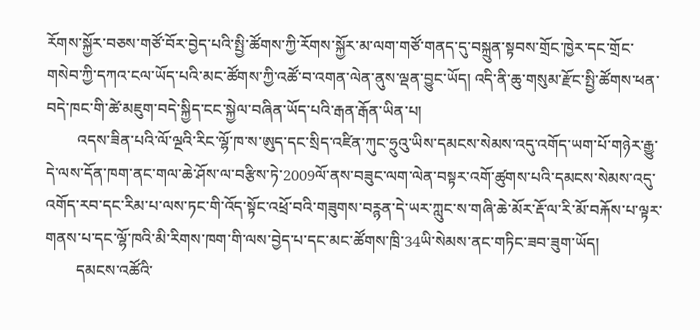རོགས་སྐྱོར་བཅས་གཙོ་བོར་བྱེད་པའི་སྤྱི་ཚོགས་ཀྱི་རོགས་སྐྱོར་མ་ལག་གཙོ་གནད་དུ་བསྐྲུན་སྟབས་གྲོང་ཁྱེར་དང་གྲོང་གསེབ་ཀྱི་དཀའ་ངལ་ཡོད་པའི་མང་ཚོགས་ཀྱི་འཚོ་བ་འགན་ལེན་ནུས་ལྡན་བྱུང་ཡོད། འདི་ནི་ཆུ་གསུམ་རྫོང་སྤྱི་ཚོགས་ཕན་བདེ་ཁང་གི་ཚེ་མཇུག་བདེ་སྐྱིད་ངང་སྐྱེལ་བཞིན་ཡོད་པའི་རྒན་རྒོན་ཡིན་པ།
        འདས་ཟིན་པའི་ལོ་ལྔའི་རིང་ལྷོ་ཁ་ས་ཨུད་དང་སྲིད་འཛིན་ཀུང་ཧྲུའུ་ཡིས་དམངས་སེམས་འདུ་འགོད་ཡག་པོ་གཉེར་རྒྱུ་དེ་ལས་དོན་ཁག་ནང་གལ་ཆེ་ཤོས་ལ་བརྩིས་ཏེ་2009ལོ་ནས་བཟུང་ལག་ལེན་བསྟར་འགོ་ཚུགས་པའི་དམངས་སེམས་འདུ་འགོད་རབ་དང་རིམ་པ་ལས་ཏང་གི་འོད་སྟོང་འཕྲོ་བའི་གཟུགས་བཪྙན་དེ་ཡར་ཀླུང་ས་གཞི་ཆེ་མོར་རྡོ་ལ་རི་མོ་བརྐོས་པ་ལྟར་གནས་པ་དང་ལྷོ་ཁའི་མི་རིགས་ཁག་གི་ལས་བྱེད་པ་དང་མང་ཚོགས་ཁྲི་34ཡི་སེམས་ནང་གཏིང་ཟབ་ཟུག་ཡོད།
        དམངས་འཚོའི་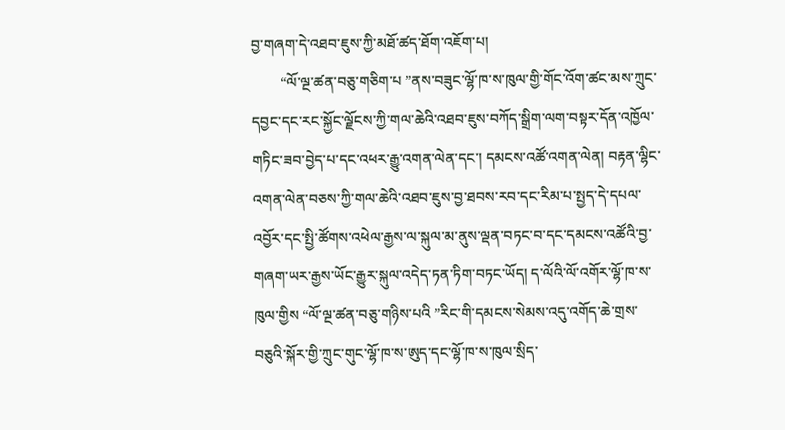བྱ་གཞག་དེ་འཐབ་ཇུས་ཀྱི་མཐོ་ཚད་ཐོག་འཇོག་པ།
        “ལོ་ལྔ་ཚན་བཅུ་གཅིག་པ ”ནས་བཟུང་ལྷོ་ཁ་ས་ཁུལ་གྱི་གོང་འོག་ཚང་མས་ཀྲུང་དབྱང་དང་རང་སྐྱོང་ལྗོངས་ཀྱི་གལ་ཆེའི་འཐབ་ཇུས་བཀོད་སྒྲིག་ལག་བསྟར་དོན་འཁྱོལ་གཏིང་ཟབ་བྱེད་པ་དང་འཕར་རྒྱུ་འགན་ལེན་དང་། དམངས་འཚོ་འགན་ལེན། བརྟན་ལྷིང་འགན་ལེན་བཅས་ཀྱི་གལ་ཆེའི་འཐབ་ཇུས་བྱ་ཐབས་རབ་དང་རིམ་པ་སྤྱད་དེ་དཔལ་འབྱོར་དང་སྤྱི་ཚོགས་འཕེལ་རྒྱས་ལ་སྐུལ་མ་ནུས་ལྡན་བཏང་བ་དང་དམངས་འཚོའི་བྱ་གཞག་ཡར་རྒྱས་ཡོང་རྒྱུར་སྐུལ་འདེད་ཏན་ཏིག་བཏང་ཡོད། ད་ལོའི་ལོ་འགོར་ལྷོ་ཁ་ས་ཁུལ་གྱིས “ལོ་ལྔ་ཚན་བཅུ་གཉིས་པའི ”རིང་གི་དམངས་སེམས་འདུ་འགོད་ཆེ་གྲས་བཅུའི་སྐོར་གྱི་ཀྲུང་གུང་ལྷོ་ཁ་ས་ཨུད་དང་ལྷོ་ཁ་ས་ཁུལ་སྲིད་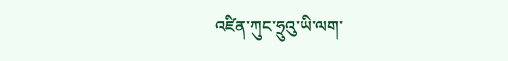འཛིན་ཀུང་ཧྲུའུ་ཡི་ལག་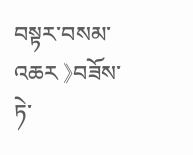བསྟར་བསམ་འཆར 》བཟོས་ཏེ་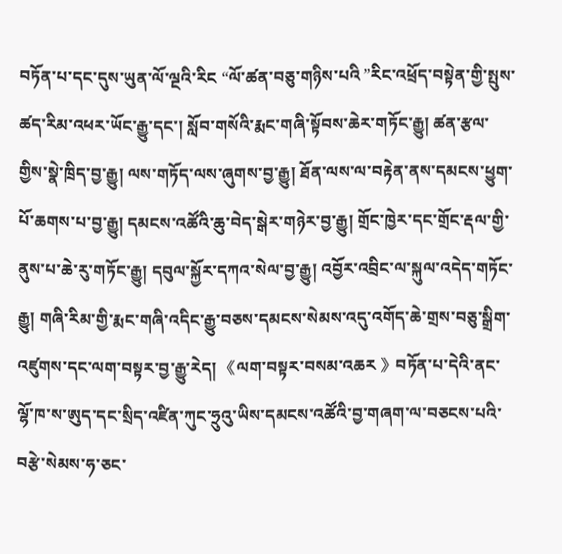བཏོན་པ་དང་དུས་ཡུན་ལོ་ལྔའི་རིང “ལོ་ཚན་བཅུ་གཉིས་པའི ”རིང་འཕྲོད་བསྟེན་གྱི་སྤུས་ཚད་རིམ་འཕར་ཡོང་རྒྱུ་དང་། སློབ་གསོའི་རྨང་གཞི་སྟོབས་ཆེར་གཏོང་རྒྱུ། ཚན་རྩལ་གྱིས་སྣེ་ཁྲིད་བྱ་རྒྱུ། ལས་གཏོད་ལས་ཞུགས་བྱ་རྒྱུ། ཐོན་ལས་ལ་བརྟེན་ནས་དམངས་ཕྱུག་པོ་ཆགས་པ་བྱ་རྒྱུ། དམངས་འཚོའི་ཆུ་བེད་སྒེར་གཉེར་བྱ་རྒྱུ། གྲོང་ཁྱེར་དང་གྲོང་རྡལ་གྱི་ནུས་པ་ཆེ་རུ་གཏོང་རྒྱུ། དབུལ་སྐྱོར་དཀའ་སེལ་བྱ་རྒྱུ། འབྱོར་འབྲིང་ལ་སྐུལ་འདེད་གཏོང་རྒྱུ། གཞི་རིམ་གྱི་རྨང་གཞི་འདིང་རྒྱུ་བཅས་དམངས་སེམས་འདུ་འགོད་ཆེ་གྲས་བཅུ་སྒྲིག་འཛུགས་དང་ལག་བསྟར་བྱ་རྒྱུ་རེད། 《ལག་བསྟར་བསམ་འཆར 》བཏོན་པ་དེའི་ནང་ལྷོ་ཁ་ས་ཨུད་དང་སྲིད་འཛིན་ཀུང་ཧྲུའུ་ཡིས་དམངས་འཚོའི་བྱ་གཞག་ལ་བཅངས་པའི་བརྩེ་སེམས་ཧ་ཅང་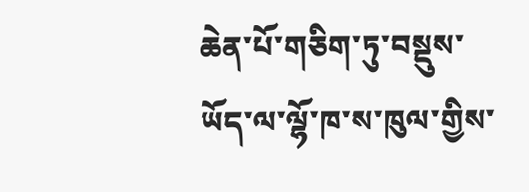ཆེན་པོ་གཅིག་ཏུ་བསྡུས་ཡོད་ལ་ལྷོ་ཁ་ས་ཁུལ་གྱིས་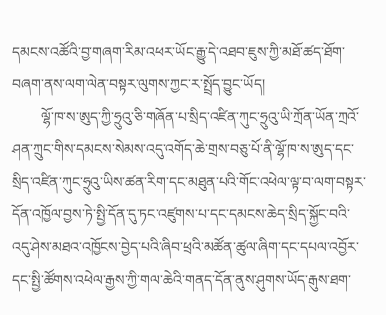དམངས་འཚོའི་བྱ་གཞག་རིམ་འཕར་ཡོང་རྒྱུ་དེ་འཐབ་ཇུས་ཀྱི་མཐོ་ཚད་ཐོག་བཞག་ནས་ལག་ལེན་བསྟར་ལུགས་ཀྱང་ར་སྤྲོད་བྱུང་ཡོད།
        ལྷོ་ཁ་ས་ཨུད་ཀྱི་ཧྲུའུ་ཅི་གཞོན་པ་སྲིད་འཛིན་ཀུང་ཧྲུའུ་ཡི་ཀྲོན་ཡོན་ཀྲའོ་ཤན་ཀྲུང་གིས་དམངས་སེམས་འདུ་འགོད་ཆེ་གྲས་བཅུ་པོ་ནི་ལྷོ་ཁ་ས་ཨུད་དང་སྲིད་འཛིན་ཀུང་ཧྲུའུ་ཡིས་ཚན་རིག་དང་མཐུན་པའི་གོང་འཕེལ་ལྟ་བ་ལག་བསྟར་དོན་འཁྱོལ་བྱས་ཏེ་སྤྱི་དོན་དུ་ཏང་འཛུགས་པ་དང་དམངས་ཆེད་སྲིད་སྐྱོང་བའི་འདུ་ཤེས་མཐའ་འཁྱོངས་བྱེད་པའི་ཞིབ་ཕྲའི་མཚོན་ཚུལ་ཞིག་དང་དཔལ་འབྱོར་དང་སྤྱི་ཚོགས་འཕེལ་རྒྱས་ཀྱི་གལ་ཆེའི་གནད་དོན་ནུས་ཤུགས་ཡོད་རྒུས་ཐག་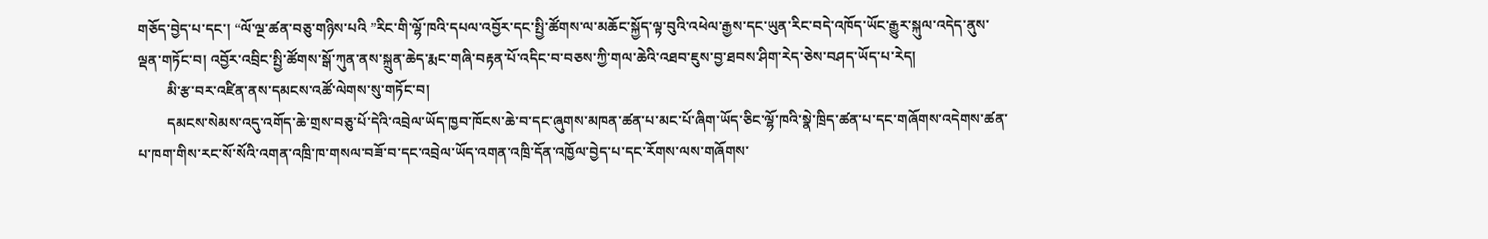གཅོད་བྱེད་པ་དང་། “ལོ་ལྔ་ཚན་བཅུ་གཉིས་པའི ”རིང་གི་ལྷོ་ཁའི་དཔལ་འབྱོར་དང་སྤྱི་ཚོགས་ལ་མཆོང་སྐྱོད་ལྟ་བུའི་འཕེལ་རྒྱས་དང་ཡུན་རིང་བདེ་འཁོད་ཡོང་རྒྱུར་སྐུལ་འདེད་ནུས་ལྡན་གཏོང་བ། འབྱོར་འབྲིང་སྤྱི་ཚོགས་སྒོ་ཀུན་ནས་སྐྲུན་ཆེད་རྨང་གཞི་བརྟན་པོ་འདིང་བ་བཅས་ཀྱི་གལ་ཆེའི་འཐབ་ཇུས་བྱ་ཐབས་ཤིག་རེད་ཅེས་བཤད་ཡོད་པ་རེད།
        མི་རྩ་བར་འཛིན་ནས་དམངས་འཚོ་ལེགས་སུ་གཏོང་བ།
        དམངས་སེམས་འདུ་འགོད་ཆེ་གྲས་བཅུ་པོ་དེའི་འབྲེལ་ཡོད་ཁྱབ་ཁོངས་ཆེ་བ་དང་ཞུགས་མཁན་ཚན་པ་མང་པོ་ཞིག་ཡོད་ཅིང་ལྷོ་ཁའི་སྣེ་ཁྲིད་ཚན་པ་དང་གཞོགས་འདེགས་ཚན་པ་ཁག་གིས་རང་སོ་སོའི་འགན་འཁྲི་ཁ་གསལ་བཟོ་བ་དང་འབྲེལ་ཡོད་འགན་འཁྲི་དོན་འཁྱོལ་བྱེད་པ་དང་རོགས་ལས་གཞོགས་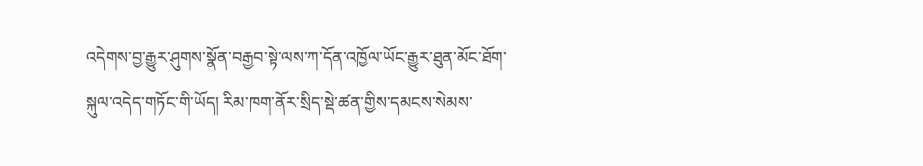འདེགས་བྱ་རྒྱུར་ཤུགས་སྣོན་བརྒྱབ་སྟེ་ལས་ཀ་དོན་འཁྱོལ་ཡོང་རྒྱུར་ཐུན་མོང་ཐོག་སྐུལ་འདེད་གཏོང་གི་ཡོད། རིམ་ཁག་ནོར་སྲིད་སྡེ་ཚན་གྱིས་དམངས་སེམས་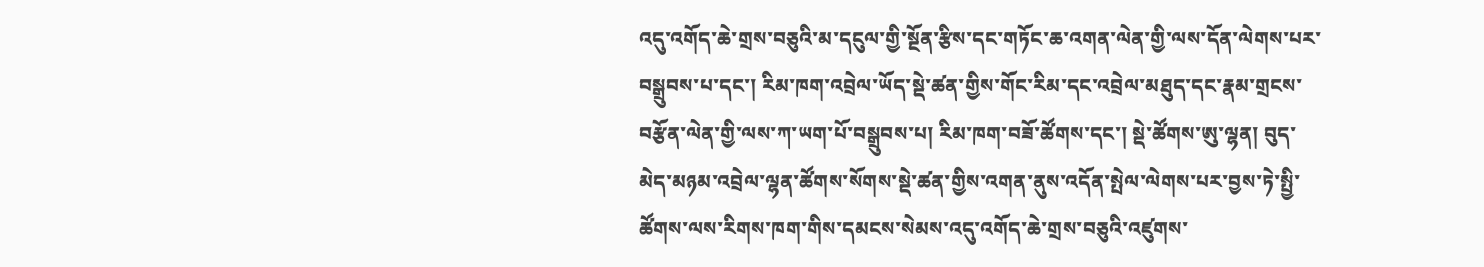འདུ་འགོད་ཆེ་གྲས་བཅུའི་མ་དངུལ་གྱི་སྔོན་རྩིས་དང་གཏོང་ཆ་འགན་ལེན་གྱི་ལས་དོན་ལེགས་པར་བསྒྲུབས་པ་དང་། རིམ་ཁག་འབྲེལ་ཡོད་སྡེ་ཚན་གྱིས་གོང་རིམ་དང་འབྲེལ་མཐུད་དང་རྣམ་གྲངས་བརྩོན་ལེན་གྱི་ལས་ཀ་ཡག་པོ་བསྒྲུབས་པ། རིམ་ཁག་བཟོ་ཚོགས་དང་། སྡེ་ཚོགས་ཨུ་ལྷན། བུད་མེད་མཉམ་འབྲེལ་ལྷན་ཚོགས་སོགས་སྡེ་ཚན་གྱིས་འགན་ནུས་འདོན་སྤེལ་ལེགས་པར་བྱས་ཏེ་སྤྱི་ཚོགས་ལས་རིགས་ཁག་གིས་དམངས་སེམས་འདུ་འགོད་ཆེ་གྲས་བཅུའི་འཛུགས་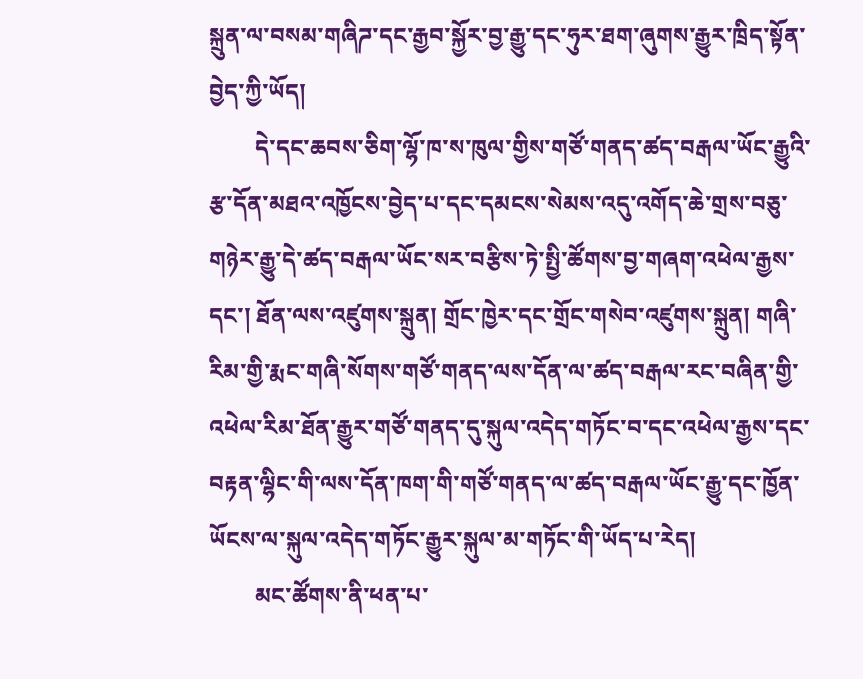སྐྲུན་ལ་བསམ་གཞིཌ་དང་རྒྱབ་སྐྱོར་བྱ་རྒྱུ་དང་ཧུར་ཐག་ཞུགས་རྒྱུར་ཁྲིད་སྟོན་བྱེད་ཀྱི་ཡོད།
        དེ་དང་ཆབས་ཅིག་ལྷོ་ཁ་ས་ཁུལ་གྱིས་གཙོ་གནད་ཚད་བརྒལ་ཡོང་རྒྱུའི་རྩ་དོན་མཐའ་འཁྱོངས་བྱེད་པ་དང་དམངས་སེམས་འདུ་འགོད་ཆེ་གྲས་བཅུ་གཉེར་རྒྱུ་དེ་ཚད་བརྒལ་ཡོང་སར་བརྩིས་ཏེ་སྤྱི་ཚོགས་བྱ་གཞག་འཕེལ་རྒྱས་དང་། ཐོན་ལས་འཛུགས་སྐྲུན། གྲོང་ཁྱེར་དང་གྲོང་གསེབ་འཛུགས་སྐྲུན། གཞི་རིམ་གྱི་རྨང་གཞི་སོགས་གཙོ་གནད་ལས་དོན་ལ་ཚད་བརྒལ་རང་བཞིན་གྱི་འཕེལ་རིམ་ཐོན་རྒྱུར་གཙོ་གནད་དུ་སྐུལ་འདེད་གཏོང་བ་དང་འཕེལ་རྒྱས་དང་བརྟན་ལྷིང་གི་ལས་དོན་ཁག་གི་གཙོ་གནད་ལ་ཚད་བརྒལ་ཡོང་རྒྱུ་དང་ཁྱོན་ཡོངས་ལ་སྐུལ་འདེད་གཏོང་རྒྱུར་སྐུལ་མ་གཏོང་གི་ཡོད་པ་རེད།
        མང་ཚོགས་ནི་ཕན་པ་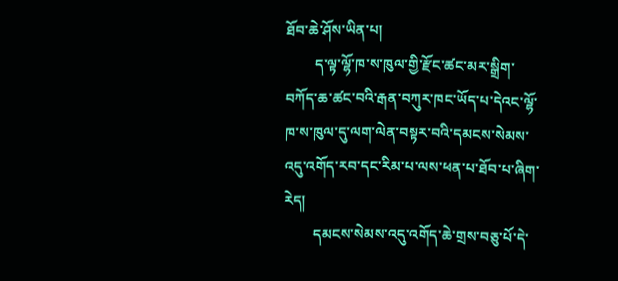ཐོབ་ཆེ་ཤོས་ཡིན་པ།
        ད་ལྟ་ལྷོ་ཁ་ས་ཁུལ་གྱི་རྫོང་ཚང་མར་སྒྲིག་བཀོད་ཆ་ཚང་བའི་རྒན་བཀུར་ཁང་ཡོད་པ་དེའང་ལྷོ་ཁ་ས་ཁུལ་དུ་ལག་ལེན་བསྟར་བའི་དམངས་སེམས་འདུ་འགོད་རབ་དང་རིམ་པ་ལས་ཕན་པ་ཐོབ་པ་ཞིག་རེད།
        དམངས་སེམས་འདུ་འགོད་ཆེ་གྲས་བཅུ་པོ་དེ་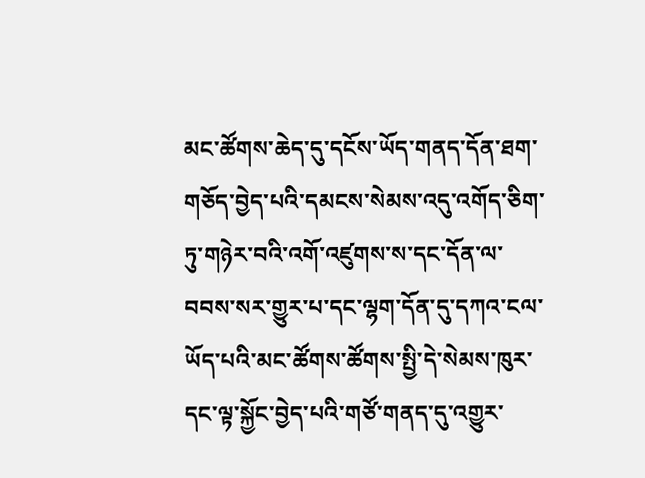མང་ཚོགས་ཆེད་དུ་དངོས་ཡོད་གནད་དོན་ཐག་གཅོད་བྱེད་པའི་དམངས་སེམས་འདུ་འགོད་ཅིག་ཏུ་གཉེར་བའི་འགོ་འཛུགས་ས་དང་དོན་ལ་བབས་སར་གྱུར་པ་དང་ལྷག་དོན་དུ་དཀའ་ངལ་ཡོད་པའི་མང་ཚོགས་ཚོགས་སྤྱི་དེ་སེམས་ཁུར་དང་ལྟ་སྐྱོང་བྱེད་པའི་གཙོ་གནད་དུ་འགྱུར་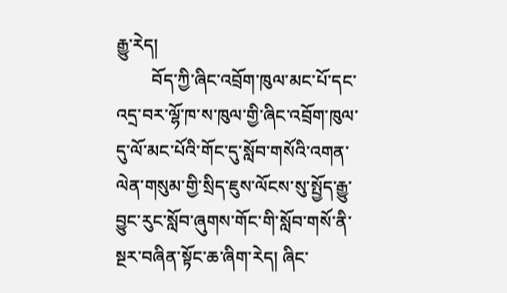རྒྱུ་རེད།
        བོད་ཀྱི་ཞིང་འབྲོག་ཁུལ་མང་པོ་དང་འདྲ་བར་ལྷོ་ཁ་ས་ཁུལ་གྱི་ཞིང་འབྲོག་ཁུལ་དུ་ལོ་མང་པོའི་གོང་དུ་སློབ་གསོའི་འགན་ལེན་གསུམ་གྱི་སྲིད་ཇུས་ལོངས་སུ་སྤྱོད་རྒྱུ་བྱུང་རུང་སློབ་ཞུགས་གོང་གི་སློབ་གསོ་ནི་སྔར་བཞིན་སྟོང་ཆ་ཞིག་རེད། ཞིང་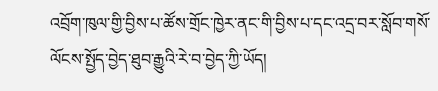འབྲོག་ཁུལ་གྱི་བྱིས་པ་ཚོས་གྲོང་ཁྱེར་ནང་གི་བྱིས་པ་དང་འདྲ་བར་སློབ་གསོ་ལོངས་སྤྱོད་བྱེད་ཐུབ་རྒྱུའི་རེ་བ་བྱེད་ཀྱི་ཡོད།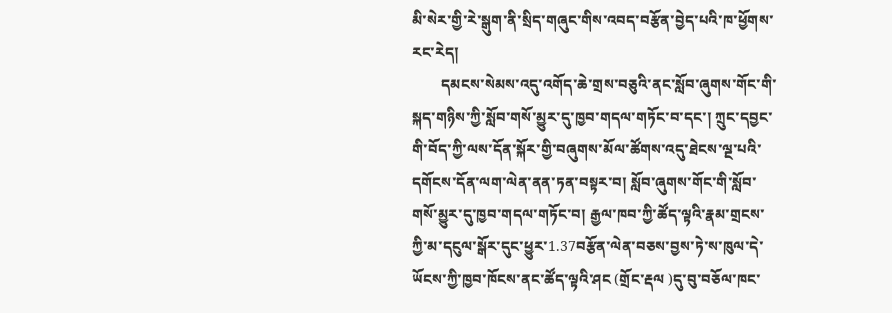མི་སེར་གྱི་རེ་སྒུག་ནི་སྲིད་གཞུང་གིས་འབད་བརྩོན་བྱེད་པའི་ཁ་ཕྱོགས་རང་རེད།
        དམངས་སེམས་འདུ་འགོད་ཆེ་གྲས་བཅུའི་ནང་སློབ་ཞུགས་གོང་གི་སྐད་གཉིས་ཀྱི་སློབ་གསོ་མྱུར་དུ་ཁྱབ་གདལ་གཏོང་བ་དང་། ཀྲུང་དབྱང་གི་བོད་ཀྱི་ལས་དོན་སྐོར་གྱི་བཞུགས་མོལ་ཚོགས་འདུ་ཐེངས་ལྔ་པའི་དགོངས་དོན་ལག་ལེན་ནན་ཏན་བསྟར་བ། སློབ་ཞུགས་གོང་གི་སློབ་གསོ་མྱུར་དུ་ཁྱབ་གདལ་གཏོང་བ། རྒྱལ་ཁབ་ཀྱི་ཚོད་ལྟའི་རྣམ་གྲངས་ཀྱི་མ་དངུལ་སྒོར་དུང་ཕྱུར་1.37བརྩོན་ལེན་བཅས་བྱས་ཏེ་ས་ཁུལ་དེ་ཡོངས་ཀྱི་ཁྱབ་ཁོངས་ནང་ཚོད་ལྟའི་ཤང (གྲོང་རྡལ )དུ་བུ་བཅོལ་ཁང་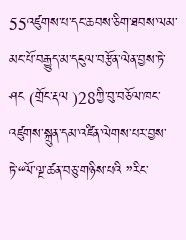55འཛུགས་པ་དང་ཆབས་ཅིག་ཐབས་ལམ་མང་པོ་བརྒྱུད་མ་དངུལ་བརྩོན་ལེན་བྱས་ཏེ་ཤང (གྲོང་རྡལ )28ཀྱི་བུ་བཅོལ་ཁང་འཛུགས་སྐྲུན་དམ་འཛིན་ལེགས་པར་བྱས་ཏེ་“ལོ་ལྔ་ཚན་བཅུ་གཉིས་པའི ”རིང་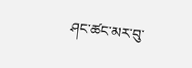ཤང་ཚང་མར་བུ་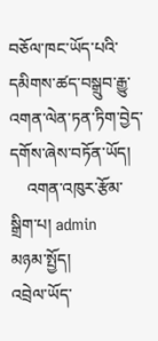བཅོལ་ཁང་ཡོད་པའི་དམིགས་ཚད་བསྒྲུབ་རྒྱུ་འགན་ལེན་ཏན་ཏིག་བྱེད་དགོས་ཞེས་བཏོན་ཡོད།
    འགན་འཁུར་རྩོམ་སྒྲིག་པ། admin
མཉམ་སྤྱོད།
འབྲེལ་ཡོད་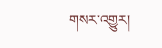གསར་འགྱུར།